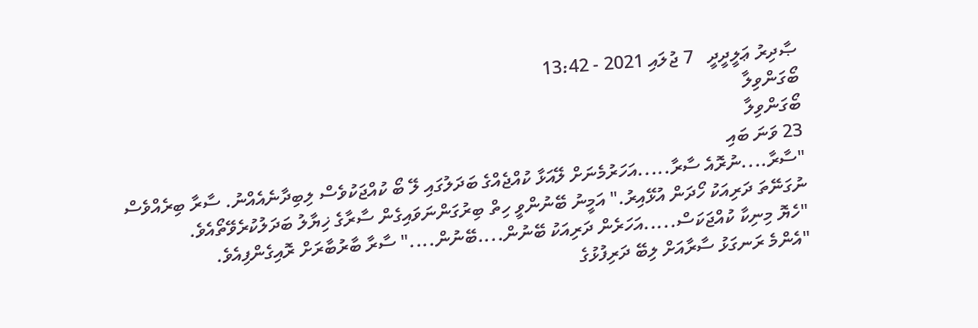ޞާދިރު ޢަލީދީދީ   7 ޖުލައި 2021 - 13:42
ބޯގަންވިލާ
ބޯގަންވިލާ
23 ވަނަ ބައި
"ސާރާ....ނުރޮއެ ސާރާ.....އަހަރުމެނަށް ލޭއަޅާ ކުއްޖެއްގެ ބަދަލުގައި ލޭ ބޯ ކުއްޖަކުވެސް ލިބިދާނެއެއްނު. ސާރާ ބިރެއްވެސް ނުގަނޭތަ ދަރިއަކު ހޯދަން އުޅޭއިރު." އަމީނު ބޭނުންވީ ހިތް ބިރުގަންނަވައިގެން ސާރާގެ ޚިޔާލު ބަދަލުކުރެވޭތޯއެވެ.
"ހެޔޮ މިނިކާ ކުއްޖަކަސް.....އަހަރެން ދަރިއަކު ބޭނުން....ބޭނުން...." ސާރާ ބާރުބާރަށް ރޮއިގެންފިއެވެ.
"އެންމެ ރަނގަޅު ސާރާއަށް ލިބޭ ދަރިފުޅުގެ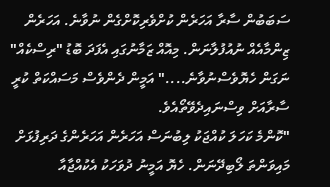ސަބަބުން ސާރާ އަހަރެން ކުށްވެރިކޮށްގެން ނުވާނެ. އަހަރެން ޒިންމާއެއް ނުއުފުލާނަން. މިއޮއް ޒަމާނުގައި އެފަދަ ބޮޑު "ރިސްކެއް" ނަގަން ހެޔޮވެސްނުވާނެ...." އަމީން ދެންވެސް މަސައްކަތް ކުރީ ސާރާއަށް ވިސްނައިދެވޭތޯއެވެ.
"ކޮންމެ ކަހަލަ ކުއްޖަކު ލިބުނަސް އަހަރެން އަހަރެންގެ ދަރިފުޅަށް މައިވަންތަ ލޯބިދޭނަން. ހެޔޮ އަމީނު ދުވަހަކު އެކުއްޖާއާ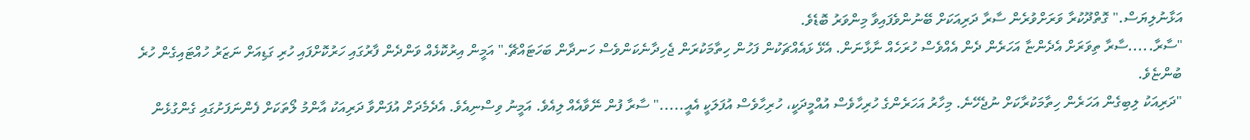އަޅާނުލިޔަސް." ގޮތްދޫކުރާ ވަރަށްވުރެން ސާރާ ދަރިއަކަށް ބޭނުންވެފައިވާ މިންވަރު ބޮޑެވެ.
"ސާރާ.....ސާރާ ތިވަރަށް އެދެންޏާ އަހަރެން ދެން އެއްވެސް ހުރަހެއް ނާޅާނަން. އެޅޭ ޅައެއްޗަކުން ފަހުން ހިތާމަކުރަން ޖެހިދާނެކަންވެސް ހަނދާން ބަހަޓައްޗޭ." އަމީން އިރުކޮޅެއް ވަންދެން ފާރުގައި ހަރުކޮށްފައި ހުރި ގަޑިއަށް ނަޒަރު ހުއްޓައިގެން ހުރެ ބުންޏެވެ.
"ދަރިއަކު ލިބިގެން އަހަރެން ހިތާމަކުރާކަށް ނުޖެހޭނެ. މިހާރު އަހަރެންގެ ހުރިހާވެސް އުއްމީދަކީ، ހުރިހާވެސް އުފަލަކީ އެއީ....." ސާރާ ފުން ނޭވާއެއް ލިއެވެ. އަމީނު ވިސްނިއެވެ. އެދެމެދަށް އުފަންވާ ދަރިއަކު އާންމު ލޯތަކަށް ފެންނަފަށުގައި ގެންގުޅެން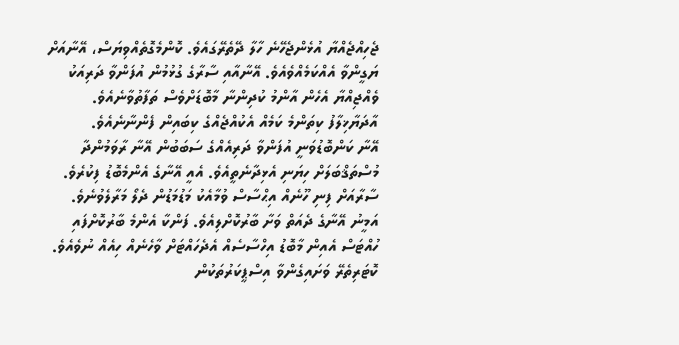ޖެހިއްޖެއްޔާ އުޅެންޖެހޭނެ ހާލާ ދޭތެރޭގައެވެ. ކޮންމެގޮތެއްވިޔަސް، އޭނާއަށް ޔަގީންވާ އެއްކަމެއްވެއެވެ. އޭނާއާއި ސާރާގެ ގުޅުމުން އުފަންވާ ދަރިއަކު ވެއްޖިއްޔާ އެހެން އާންމު ކުދިންނާ މާބޮޑަށްވެސް ތަފާތުވާނެއެވެ. އާދަޔާޚިލާފު ކިތަންމެ ކަމެއް އެކުއްޖެއްގެ ކިބައިން ފެންނާނެއެވެ.
އޭނާ ކަންބޮޑުވަނީ އުފަންވާ ދަރިއެއްގެ ސަބަބުން އޭނާ ރާވަމުންދާ މުސްތަޤްބަލަށް ހިޔަނި އެޅިދާނެތީއެވެ. އެއީ އޭނާގެ އެންމެބޮޑު ފިކުރެވެ.
ސާރާއަށް ފިނި ހޫނެއް އިޙްސާސް ވުމާއެކު މަޑުމަޑުން ދެލޯ މަރާލެވުނެވެ. އަމީނު އޭނާގެ ދެއަތް ވަށާ ބާރުކޮށްލިއެވެ. ފަންކާ އެންމެ ބާރުކޮށްފައި ހުއްޓަސް އެއިން މާބޮޑު އިހްސާސެއް އެދެހައްޓަށް ވާހެނެއް ހިއެއް ނުވެއެވެ. ކޮޓަރިތެރޭ ވަށައިގެންވާ އިސްޕީކަރުތަކުން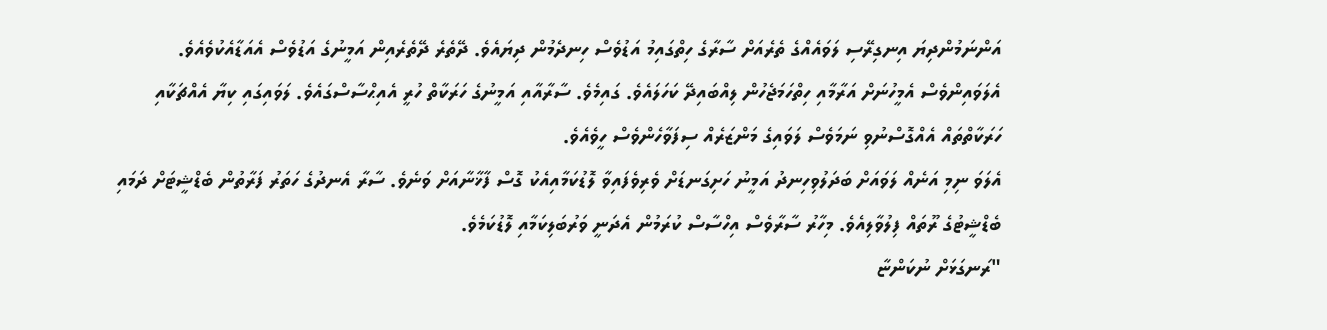އަންނަމުންދިޔަ އިނގިރޭސި ލަވައެއްގެ ތެރެއަށް ސާރާގެ ހިތްގައިމު އަޑުވެސް ހިނދެމުން ދިޔައެވެ. ދޭތެރެ ދޭތެރެއިން އަމީނުގެ އަޑުވެސް އެއަޑާއެކުވެއެވެ. އެލަވައިންވެސް އެމީހުނަށް އަރާމާއި ހިތްހަމަޖެހުން ލިއްބައިދޭ ކަހަލައެވެ. ގައިމެވެ. ސާރާއާއި އަމީނުގެ ހަރަކާތް ހުރީ އެއިޙްސާސްގައެވެ. ލަވައިގައި ކިޔާ އެއްޗަކާއި ހަރަކާތްތައް އެއްގޮސްނުވި ނަމަވެސް ލަވައިގެ މަންޒަރެއް ސިފަވާހެންވެސް ހީވެއެވެ.
އެލަވަ ނިމި އަނެއް ލަވައަށް ބަދަލުވިހިނދު އަމީނު ހަށިގަނޑަށް ވެރިވެފައިވާ ލޮޑުކަމާއިއެކު ގޮސް ފާޚާނާއަށް ވަނެވެ. ސާރާ އެނދުގެ ހަތަރު ފަރާތުން ބެޑްޝީޓަށް ދަމައި ބެޑްޝީޓުގެ ރޫތައް ފިލުވާލިއެވެ. މިހާރު ސާރާވެސް އިހްސާސް ކުރަމުން އެދަނީ ވަރުބަލިކަމާއި ލޮޑުކަމެވެ.
"ރަނގަޅަށް ނުކަންޏާ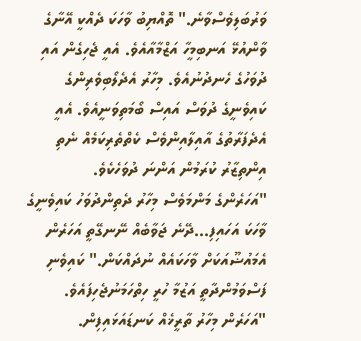ވަރުބަލިވެސްވާނެ." ތޮއްޔިބު ވާހަކަ ދެއްކީ އޭނާގެ ވާންއުޅޭ އަނބިމީހާ އަޒްމާއާއެވެ. އެއީ ޖެހިގެން އައި ދުވަހުގެ ހެނދުނުއެވެ. މިހާރު އެދެލޯބިވެރިންގެ ކައިވެނީގެ ދުވަސް އައިސް ބޯމަތިވަނީއެވެ. އެއީ އެދެފަރާތުގެ އާއިލާއިންވެސް ކެތްތެރިކަމެއް ނެތި އިންތިޒާރު ކުރަމުން އަންނަ ދުވަހެކެވެ.
"އަހަރެންގެ މަންމަވެސް މިހާރު ދެތިންދުވަހު ކައިވެނީގެ ވާހަކަ އަހައިފި...ދޭނެ ޖަވާބެއް ނޭނގޭތީ އަހަރެން އެމައުޟޫއަކަށް ވާހަކައެއް ނުދައްކަން." ކައިވެނި ފަސްވަމުންދާތީ އަޒުމާ ހުރީ ހިތްހަމަނުޖެހިފައެވެ.
"އަހަރެން މިހާރު ތާރީޚެއް ކަނޑައަޅައިފިން.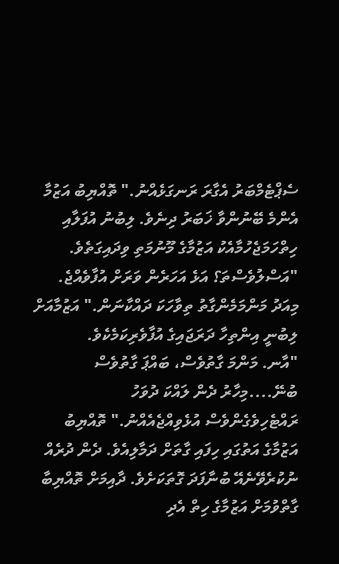ސެޕްޓެމްބަރު އެގާރަ ރަނގަޅެއްނު." ތޮއްޔިބު އަޒުމާ އެންމެ ބޭނުންވާ ޚަބަރު ދިނެވެ. ލިބުނު އުފަލާއި ހިތްހަމަޖެހުމާއެކު އަޒުމާގެ މޫނުމަތި ވިދައިގަތެވެ.
"އަސްލުވެސްތަ؟ އަޅެ އަހަރެން ވަރަށް އުފާވެއްޖެ. މިއަދު މަންމަމެންގާތު ތިވާހަކަ ދައްކާނަން." އަޒުމާއަށް ލިބުނީ އިންތިހާ ދަރަޖައިގެ އުފާވެރިކަމެކެވެ.
"އާނ. މަންމަ ގާތުވެސް، ބައްޕަ ގާތުވެސް ބުނޭ....މިހާރު ދެން ލައްކަ ދުވަހު ރައްޓެހިވެގެންވެސް އުޅެވިއްޖެއެއްނު." ތޮއްޔިބު އަޒުމާގެ އަތުގައި ހިފައި ގާތަށް ދަމާލިއެވެ. ދެން ދުރެއް ނުކުރެވޭނެއޭ ބުނާފަދަ ގޮތަކަށެވެ. ދާއިމަށް ތޮއްޔިބާ ގާތްވުމަށް އަޒުމާގެ ހިތް އެދި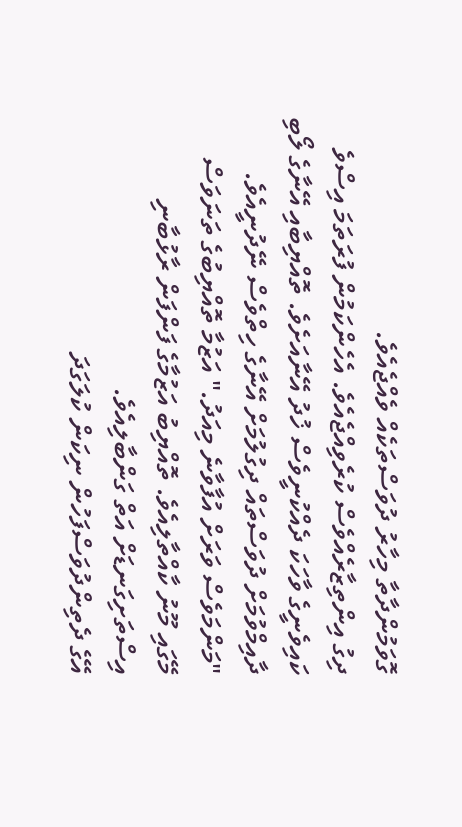ގޮވަމުންދާތާ މިހާރު ދުވަސްތަކެއް ވެއްޖެއެވެ.
ދިގު އިންތިޒާރެއްވެސް ކުރެވިއްޖެއެވެ. އެހެންކަމުން ފުރަތަމަ އިސްވެ ކައިވެނީގެ ވާހަކަ ދެއްކުނީވެސް ޚުދު އޭނާއަށެވެ. ތޮއްޔިބާއި އޭނާގެ ލޯބި ދާއިމްވުމަށް ދުވަސްތައް ދިގުލުމަށް އޭނާގެ ހިތްވެސް ނޭދުނީއެވެ.
"މަންމަވެސް ވަރަށް އުފާވާނެ މިއަދު." އަޒުމާ ތޮއްޔިބުގެ ތަނަވަސް މޭގައި މޫނު ކާއްތާލިއެވެ. ތޮއްޔިބު އަޒުމާގެ ފަންފަން ރާޅުބާނި އިސްތަށިގަނޑަށް އަތް ގަންބާލިއެވެ.
އޭގެ ދެތިންދުވަސްފަހުން ނިކަން ކުލަގަދަ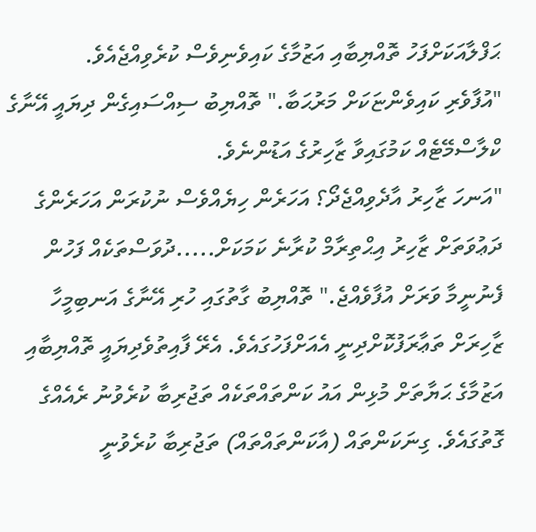ޙަފްލާއަކަށްފަހު ތޮއްޔިބާއި އަޒުމާގެ ކައިވެނިވެސް ކުރެވިއްޖެއެވެ.
"އުފާވެރި ކައިވެންޏަކަށް މަރުޙަބާ." ތޮއްޔިބު ސިއްސައިގެން ދިޔައީ އޭނާގެ ކްލާސްމޭޓެއް ކަމުގައިވާ ޒާހިރުގެ އަޑުންނެވެ.
"އަނހަ ޒާހިރު އާދެވިއްޖެދޯ؟ އަހަރެން ހިޔެއްވެސް ނުކުރަން އަހަރެންގެ ދަޢުވަތަށް ޒާހިރު އިޙްތިރާމް ކުރާނެ ކަމަކަށް.....ދުވަސްތަކެއް ފަހުން ފެނުނީމާ ވަރަށް އުފާވެއްޖެ." ތޮއްޔިބު ގާތުގައި ހުރި އޭނާގެ އަނބިމީހާ ޒާހިރަށް ތަޢާރަފުކޮށްދިނީ އެއަށްފަހުގައެވެ. އެރޭ ފާއިތުވެދިޔައީ ތޮއްޔިބާއި އަޒުމާގެ ޙަޔާތަށް މުޅިން އައު ކަންތައްތަކެއް ތަޖުރިބާ ކުރެވުނު ރެއެއްގެ ގޮތުގައެވެ. ގިނަކަންތައް (އާކަންތައްތައް) ތަޖުރިބާ ކުރެވުނީ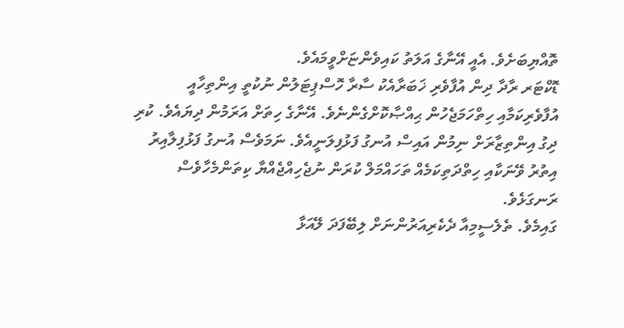ތޮއްޔިބަށެވެ. އެއީ އޭނާގެ އަލަތު ކައިވެންޏަށްވީމައެވެ.
ޑޮކްޓަރ ރާދާ ދިން އުފާވެރި ޚަބަރާއެކު ސާރާ ހޮސްޕިޓަލުން ނުކުތީ އިންތިހާއީ އުފާވެރިކަމާއި ހިތްހަމަޖެހުން ޙިއްޞާކޮށްގެންނެވެ. އޭނާގެ ހިތަށް އަރަމުން ދިޔައެވެ. ކުރި ދިގު އިންތިޒާރަށް ނިމުން އައިސް އުނގު ފަޅުފިލަނީއެވެ. ނަމަވެސް އުނގު ފަޅުފިލާއިރު އިތުރު ވޭނަކާއި ހިތްދަތިކަމެއް ތަހައްމަލް ކުރަން ނުޖެހިއްޖެއްޔާ ކިތަންމެހާވެސް ރަނގަޅެވެ.
ގައިމެވެ. ތެލެސީމިއާ ދެކެރިއަރުންނަށް ލިބޭފަދަ ލޭއަޅާ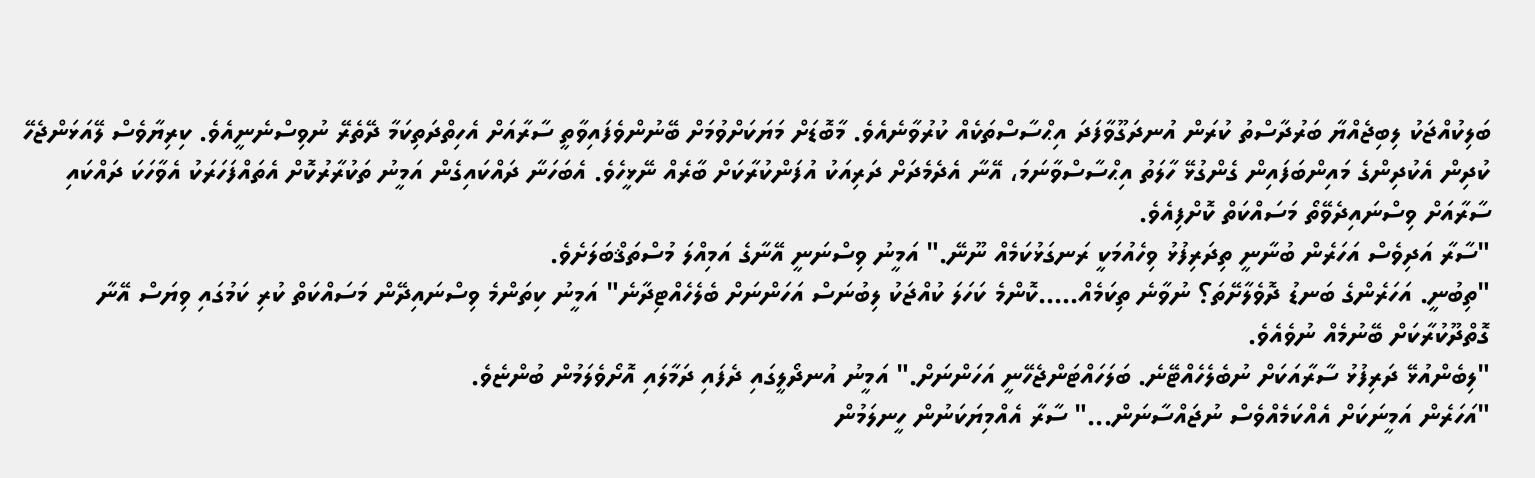ބަލިކުއްޖަކު ލިބިޖެއްޔާ ބަރުދާސްތު ކުރަން އުނދަގޫވާފަދަ އިޙްސާސްތަކެއް ކުރުވާނެއެވެ. މާބޮޑަށް މަޔަކަށްވުމަށް ބޭނުންވެފައިވާތީ ސާރާއަށް އެހިތްދަތިކަމާ ދޭތެރޭ ނުވިސްނެނީއެވެ. ކިރިޔާވެސް ލޭއަޅަންޖެހޭ ކުދިން އެކުދިންގެ މައިންބަފައިން ގެންގުޅޭ ހާލަތު އިޙްސާސްވާނަމަ، އޭނާ އެދެމެދަށް ދަރިއަކު އުފަންކުރާކަށް ބާރެއް ނޭޅީހެވެ. އެބަހަނާ ދައްކައިގެން އަމީނު ތަކުރާރުކޮށް އެތައްފަހަރަކު އެވާހަކަ ދައްކައި ސާރާއަށް ވިސްނައިދެވޭތޯ މަސައްކަތް ކޮށްފިއެވެ.
"ސާރާ އަދިވެސް އަހަރެން ބުނާނީ ތިދަރިފުޅު ވިހެއުމަކީ ރަނގަޅުކަމެއް ނޫނޭ." އަމީނު ވިސްނަނީ އޭނާގެ އަމިއްލަ މުސްތަޤްބަލަށެވެ.
"ތިބުނީ. އަހަރެންގެ ބަނޑު ދޮވެލާށޭތަ؟ ނުވާނެ ތިކަމެއް.....ކޮންމެ ކަހަލަ ކުއްޖަކު ލިބުނަސް އަހަންނަށް ބެލެހެއްޓިދާނެ" އަމީނު ކިތަންމެ ވިސްނައިދޭން މަސައްކަތް ކުރި ކަމުގައި ވިޔަސް އޭނާ ގޮތްދޫކުރާކަށް ބޭނުމެއް ނުވެއެވެ.
"ލިބެންއުޅޭ ދަރިފުޅު ސާރާއަކަށް ނުބެލެހެއްޓޭނެ. ބަލަހައްޓަންޖެހޭނީ އަހަންނަށް." އަމީނު އުނދޯލީގައި ދެފައި ދަމާލައި އޮށޯވެލަމުން ބުންޏެވެ.
"އަހަރެން އަމީނަކަށް އެއްކަމެއްވެސް ނުޖައްސާނަން..." ސާރާ އެއްމިޔަކަނުން ހީނލަމުން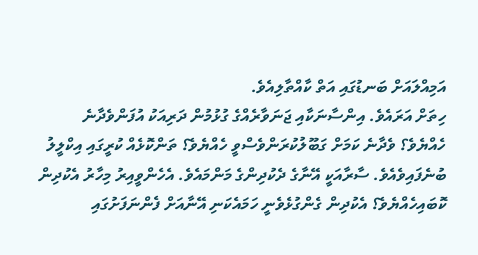އަމިއްލައަށް ބަނޑުގައި އަތް ކާއްތާލިއެވެ.
ހިތަށް އަރައެވެ. އިންސާނަކާއި ޖަނަވާރެއްގެ ގުޅުމުން ދަރިއަކު އުފަންވެދާނެ ހެއްޔެވެ؟ ވެދާނެ ކަމަށް ގަބޫލުކުރަންވެސްވީ ހެއްޔެވެ؟ ތަންކޮޅެއް ކުރީގައި އިކްލީލު ބުނެފައިވެއެވެ. ސާރާއަކީ އޭނާގެ ދެކުދިންގެ މަންމައެވެ. އެހެންވީއިރު މިހާރު އެކުދިން ކޮބައިހެއްޔެވެ؟ އެކުދިން ގެންގުޅެވެނީ ހަމައެކަނި އޭނާއަށް ފެންނަފަށުގައި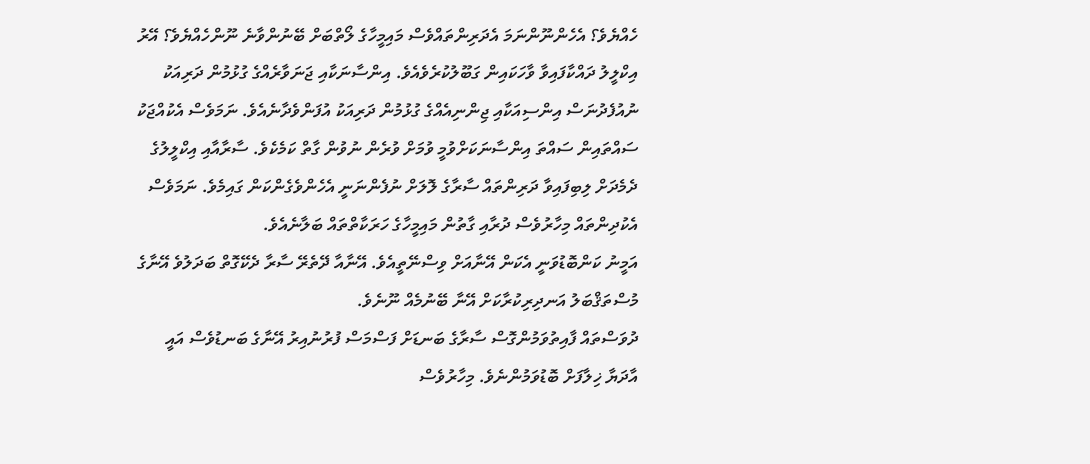ހެއްޔެވެ؟ އެހެންނޫންނަމަ އެދަރިންތައްވެސް މައިމީހާގެ ލޯތްބަށް ބޭނުންވާނެ ނޫންހެއްޔެވެ؟ އޭރު އިކްލީލު ދައްކާފައިވާ ވާހަކައިން ގަބޫލުކުރެވެއެވެ. އިންސާނަކާއި ޖަނަވާރެއްގެ ގުޅުމުން ދަރިއަކު ނުއުފެދުނަސް އިންސިއަކާއި ޖިންނިއެއްގެ ގުޅުމުން ދަރިއަކު އުފަންވެދާނެއެވެ. ނަމަވެސް އެކުއްޖަކު ސައްތައިން ސައްތަ އިންސާނަކަށްވުމީ ވުމަށް ވުރެން ނުވުން ގާތް ކަމެކެވެ. ސާރާއާއި އިކްލީލުގެ ދެމެދަށް ލިބިފައިވާ ދަރިންތައް ސާރާގެ ލޮލަށް ނުފެންނަނީ އެހެންވެގެންކަން ގައިމެވެ. ނަމަވެސް އެކުދިންތައް މިހާރުވެސް ދުރާއި ގާތުން މައިމީހާގެ ހަރަކާތްތައް ބަލާނެއެވެ.
އަމީނު ކަންބޮޑުވަނީ އެކަން އޭނާއަށް ވިސްނޭތީއެވެ. އޭނާއާ ދޭތެރޭ ސާރާ ދެކޭގޮތް ބަދަލުވެ އޭނާގެ މުސްތަޤްބަލު އަނދިރިކުރާކަށް އޭނާ ބޭނުމެއް ނޫނެވެ.
ދުވަސްތައް ފާއިތުވަމުންގޮސް ސާރާގެ ބަނޑަށް ފަސްމަސް ފުރުނުއިރު އޭނާގެ ބަނޑުވެސް އައީ އާދަޔާ ޚިލާފަށް ބޮޑުވަމުންނެވެ. މިހާރުވެސް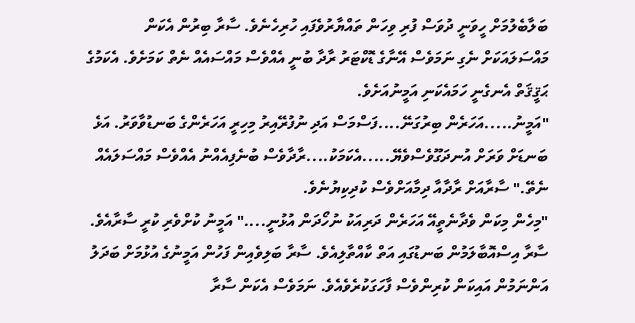ބަލާބެލުމަށް ހީވަނީ ދުވަސް ފުރި ވިހަން ތައްޔާރުވެފައި ހުރިހެނެވެ. ސާރާ ބިރުން އެކަން މައްސަލައަކަށް ނެގި ނަމަވެސް އޭނާގެ ޑޮކްޓަރު ރާދާ ބުނީ އެއްވެސް މައްސައެއް ނެތް ކަމަށެވެ. އެކަމުގެ ޙަޤީޤަތް އެނގެނީ ހަމައެކަނި އަމީނުއަށެވެ.
"އަމީނު.....އަހަރެން ބިރުގަނޭ....ފަސްމަސް އަދި ނުފުރޭއިރު މިހިރީ އަހަރެންގެ ބަނޑުވާވަރު. އަޅެ ބަނޑަށް ވަރަށް އުނދަގޫވެސްވެޔޭ.....އެކަމަކު....ރާދާވެސް ބުނެފިއެއްނު އެއްވެސް މައްސަލައެއް ނެތޭ." ސާރާއަށް ރާދާއާ ދިމާއަށްވެސް ކުދިކިޔުނެވެ.
"މިހެން މިކަން ވެދާނެތީއޭ އަހަރެން ދަރިއަކު ނުހޯދަން އުޅުނީ...." އަމީނު ކުށްވެރި ކުރީ ސާރާއެވެ. ސާރާ އިސްއޮބާލަމުން ބަނޑުގައި އަތް ކާއްތާލިއެވެ. ސާރާ ބަލިވެއިން ފަހުން އަމީނުގެ އުޅުމަށް ބަދަލު އަންނަމުން އައިކަން ކުރިންވެސް ފާހަގަކުރެވެއެވެ. ނަމަވެސް އެކަން ސާރާ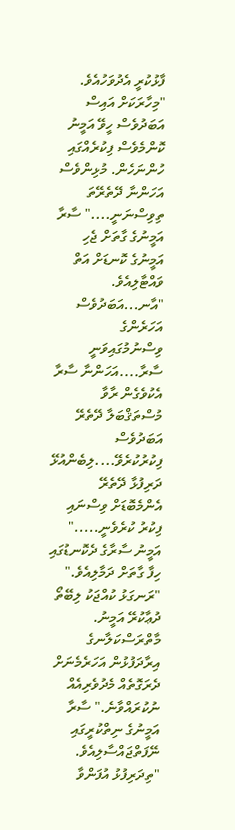ފާޅުކުރީ އެދުވަހުއެވެ.
"މިހާރަކަށް އައިސް އަބަދުވެސް ހީވޭ އަމީނު ކޮންމެވެސް ފިކުރެއްގައި ހުންނަހެން. މުޅިންވެސް އަހަންނާ ދޭތެރޭތަ ތިވިސްނަނީ...." ސާރާ އަމީނުގެ ގާތަށް ޖެހި އަމީނުގެ ކޮނޑަށް އަތް ވައްޓާލިއެވެ.
"އާނ...އަބަދުވެސް އަހަރެންގެ ވިސްނުމުގައިވަނީ ސާރާ....އަހަންނާ ސާރާ އެކުވެގެން ރާވާ މުސްތަޤްބަލާ ދޭތެރޭ އަބަދުވެސް ފިކުރުކުރެވޭ....ލިބެންއުޅޭ ދަރިފުޅާ ދޭތެރޭ އެންމެބޮޑަށް ވިސްނައި ފިކުރު ކުރެވެނީ....." އަމީނު ސާރާގެ ދެކޮނޑުގައި ހިފާ ގާތަށް ދަމާލިއެވެ."
"ރަނގަޅު ކުއްޖަކު ލިބޭތޯ ދުޢާކުރޭ އަމީނު. މާތްރަސްކަލާނގެ އިރާދަފުޅުން އަހަރެމެނަށް ދެރަގޮތެއް މެދުވެރިއެއް ނުކުރައްވާނެ." ސާރާ އަމީނުގެ ނިތްކުރީގައި ނޭފަތްޖައްސާލިއެވެ.
"ތިދަރިފުޅު އުފަންވާ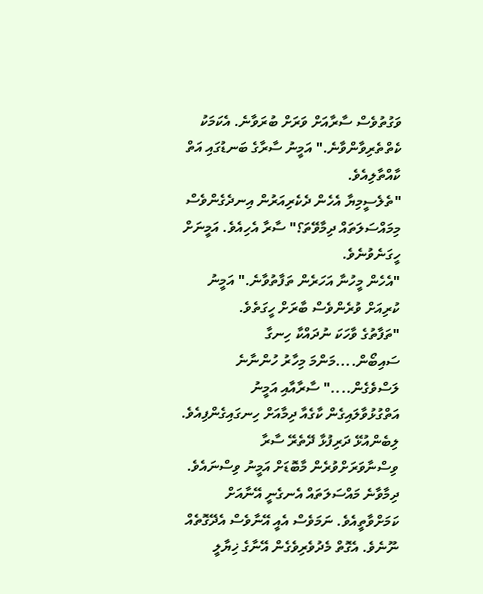ވަގުތުވެސް ސާރާއަށް ވަރަށް ބުރަވާނެ. އެކަމަކު ކެތްތެރިވާންވާނެ." އަމީނު ސާރާގެ ބަނޑުގައި އަތް ކާއްތާލިއެވެ.
"ތެލެސީމިޔާ އެހެން ދެކެރިއަރުން އިނދެގެންވެސް މިމައްސަލަތައް ދިމާވޭތަ؟" ސާރާ އެހިއެވެ. އަމީނަށް ހީގަނެވުނެވެ.
"އެހެން މީހުނާ އަހަރެން ތަފާތުވާނެ." އަމީނު ކުރިއަށް ވުރެންވެސް ބާރަށް ހީގަތެވެ.
"ތަފާތުގެ ވާހަކަ ނުދައްކާ ހިނގާ ސައިބޯން....މަންމަ މިހާރު ހުންނާނެ ލަސްވެގެން...." ސާރާއާއި އަމީނު އަތްގުޅުވާލައިގެން ކާގެއާ ދިމާއަށް ހިނގައިގެންފިއެވެ.
ލިބެންއުޅޭ ދަރިފުޅާ ދޭތެރޭ ސާރާ ވިސްނާވަރަށްވުރެން މާބޮޑަށް އަމީނު ވިސްނައެވެ. ދިމާވާނެ މައްސަލަތައް އެނގެނީ އޭނާއަށް ކަމަށްވާތީއެވެ. ނަމަވެސް އެއީ އޭނާވެސް އެދޭގޮތެއް ނޫނެވެ. އެގޮތް މެދުވެރިވެގެން އޭނާގެ ޚިޔާލީ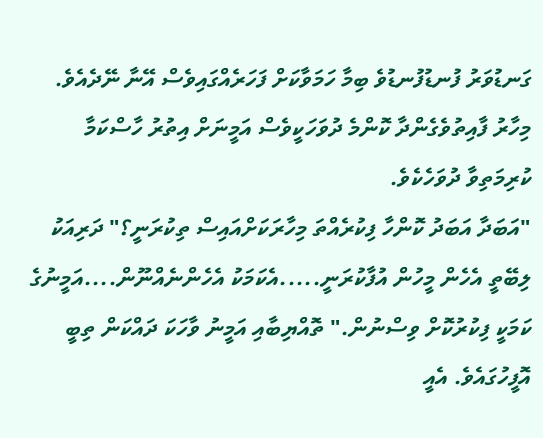ގަނޑުވަރު ފުނޑުފުނޑުވެ ބިމާ ހަމަވާކަށް ފަހަރެއްގައިވެސް އޭނާ ނޭދެއެވެ.
މިހާރު ފާއިތުވެގެންދާ ކޮންމެ ދުވަހަކީވެސް އަމީނަށް އިތުރު ހާސްކަމާ ކުރިމަތިވާ ދުވަހެކެވެ.
"އަބަދާ އަބަދު ކޮންހާ ފިކުރެއްތަ މިހާރަކަށްއައިސް ތިކުރަނީ؟" ދަރިއަކު ލިބޭތީ އެހެން މީހުން އުފާކުރަނީ.....އެކަމަކު އެހެންނެއްނޫން....އަމީނުގެ ކަމަކީ ފިކުރުކޮށް ވިސްނުން." ތޮއްޔިބާއި އަމީނު ވާހަކަ ދައްކަން ތިބީ އޮފީހުގައެވެ. އެއީ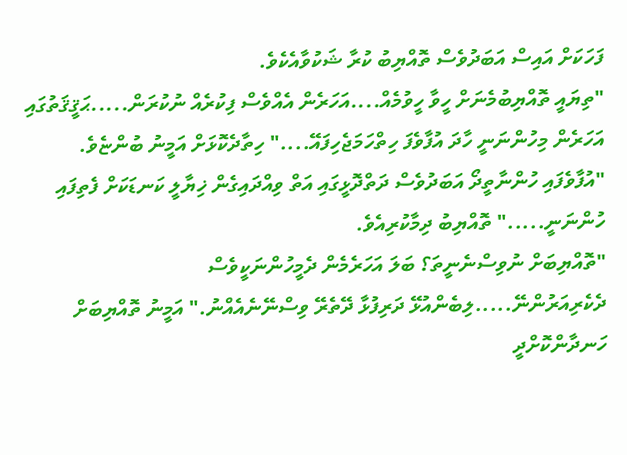ފަހަކަށް އައިސް އަބަދުވެސް ތޮއްޔިބު ކުރާ ޝަކުވާއެކެވެ.
"ތިޔައީ ތޮއްޔިބުމެނަށް ހީވާ ހީވުމެއް....އަހަރެން އެއްވެސް ފިކުރެއް ނުކުރަން.....ޙަޤީޤަތުގައި އަހަރެން މިހުންނަނީ ހާދަ އުފާވެފަ ހިތްހަމަޖެހިފައޭ...." ހިތާދެކޮޅަށް އަމީނު ބުންޏެވެ.
"އުފާވެފައި ހުންނާތީދޯ އަބަދުވެސް ދަތްދޮޅީގައި އަތް ވިއްދައިގެން ޚިޔާލީ ކަނޑަކަށް ފެތިފައި ހުންނަނީ....." ތޮއްޔިބު ދިމާކުރިއެވެ.
"ތޮއްޔިބަށް ނުވިސްނެނީތަ؟ ބަލަ އަހަރެމެން ދެމީހުންނަކީވެސް ދެކެރިއަރުންނޭ.....ލިބެންއުޅޭ ދަރިފުޅާ ދޭތެރޭ ވިސްނޭނެއެއްނު." އަމީނު ތޮއްޔިބަށް ހަނދާންކޮށްދީ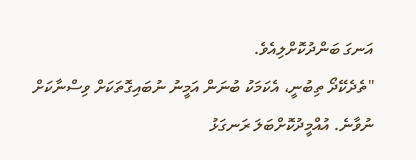އަނގަ ބަންދުކޮށްލިއެވެ.
"ތެދެކޭދޯ ތިބުނީ، އެކަމަކު ބުނަން އަމީނު ނުބައިގޮތަކަށް ވިސްނާކަށް ނުވާނެ. އުއްމީދުކޮށްބަލަ ރަނގަޅު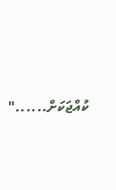ކުއްޖަކަށް......"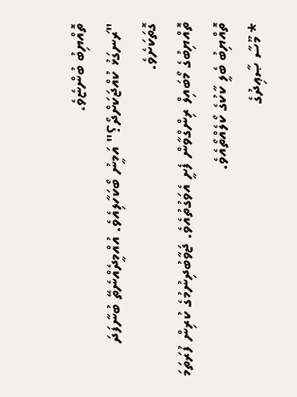ތޮއްޔިބު ބުންޏެވެ.
"ރަނގަޅު ކުއްޖަކަށްދޯ؟" އަމީނު ބޯކަހާލިއެވެ. އުއްމީދެއްނެތޭ ބުނާފަދަ ގޮތަކަށެވެ.
ތޮއްޔިބުގެ މޯބައިލް ރިންގްވާން ފެށީ އެވަގުތުއެވެ. ޖަވާބުދިނުމުގެ ކުރިން ފުރަތަމަ ތޮއްޔިބު ބެލީ ކާކުގެ ކޯލެއްތޯއެވެ.
* މޫސާ ޞާޢިދުގެ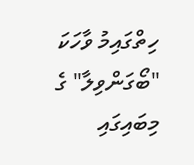ހިތްގައިމު ވާހަކަ "ބޯގަންވިލާ" ގެ މިބައިގައި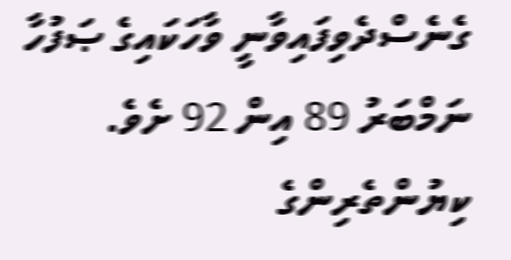ގެނެސްދެވިފައިވާނީ ވާހަކައިގެ ޞަފުހާ ނަމްބަރު 89 އިން 92 ށެވެ.
ކިޔުންތެރިންގެ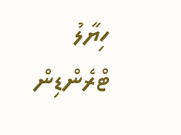ހިޔާލު
ޓްރެންޑިން